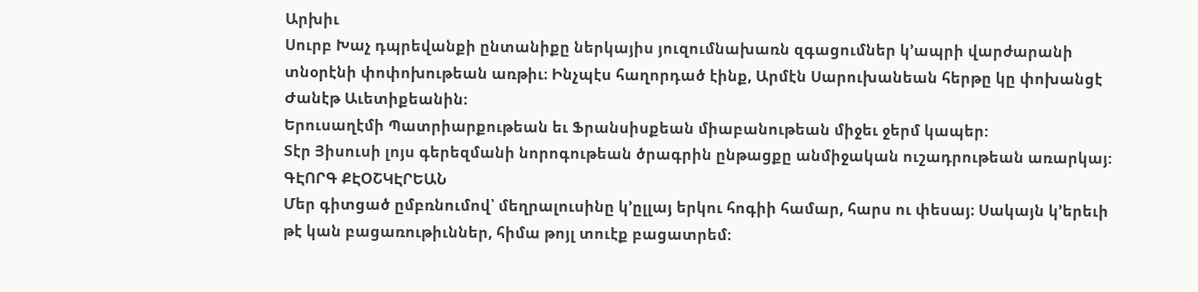Արխիւ
Սուրբ Խաչ դպրեվանքի ընտանիքը ներկայիս յուզումնախառն զգացումներ կ՚ապրի վարժարանի տնօրէնի փոփոխութեան առթիւ։ Ինչպէս հաղորդած էինք, Արմէն Սարուխանեան հերթը կը փոխանցէ Ժանէթ Աւետիքեանին։
Երուսաղէմի Պատրիարքութեան եւ Ֆրանսիսքեան միաբանութեան միջեւ ջերմ կապեր:
Տէր Յիսուսի լոյս գերեզմանի նորոգութեան ծրագրին ընթացքը անմիջական ուշադրութեան առարկայ:
ԳԷՈՐԳ ՔԷՕՇԿԷՐԵԱՆ
Մեր գիտցած ըմբռնումով՝ մեղրալուսինը կ՚ըլլայ երկու հոգիի համար, հարս ու փեսայ։ Սակայն կ՚երեւի թէ կան բացառութիւններ, հիմա թոյլ տուէք բացատրեմ։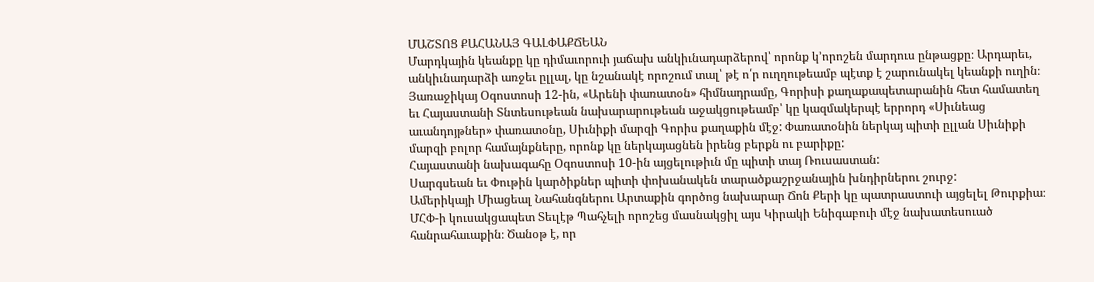ՄԱՇՏՈՑ ՔԱՀԱՆԱՅ ԳԱԼՓԱՔՃԵԱՆ
Մարդկային կեանքը կը դիմաւորուի յաճախ անկիւնադարձերով՝ որոնք կ՚որոշեն մարդուս ընթացքը։ Արդարեւ, անկիւնադարձի առջեւ ըլլալ, կը նշանակէ որոշում տալ՝ թէ ո՛ր ուղղութեամբ պէտք է շարունակել կեանքի ուղին։
Յառաջիկայ Օգոստոսի 12-ին, «Արենի փառատօն» հիմնադրամը, Գորիսի քաղաքապետարանին հետ համատեղ եւ Հայաստանի Տնտեսութեան նախարարութեան աջակցութեամբ՝ կը կազմակերպէ երրորդ «Սիւնեաց աւանդոյթներ» փառատօնը, Սիւնիքի մարզի Գորիս քաղաքին մէջ: Փառատօնին ներկայ պիտի ըլլան Սիւնիքի մարզի բոլոր համայնքները, որոնք կը ներկայացնեն իրենց բերքն ու բարիքը:
Հայաստանի նախագահը Օգոստոսի 10-ին այցելութիւն մը պիտի տայ Ռուսաստան:
Սարգսեան եւ Փութին կարծիքներ պիտի փոխանակեն տարածքաշրջանային խնդիրներու շուրջ:
Ամերիկայի Միացեալ Նահանգներու Արտաքին գործոց նախարար Ճոն Քերի կը պատրաստուի այցելել Թուրքիա։
ՄՀՓ-ի կուսակցապետ Տեւլէթ Պահչելի որոշեց մասնակցիլ այս Կիրակի Ենիգաբուի մէջ նախատեսուած հանրահաւաքին։ Ծանօթ է, որ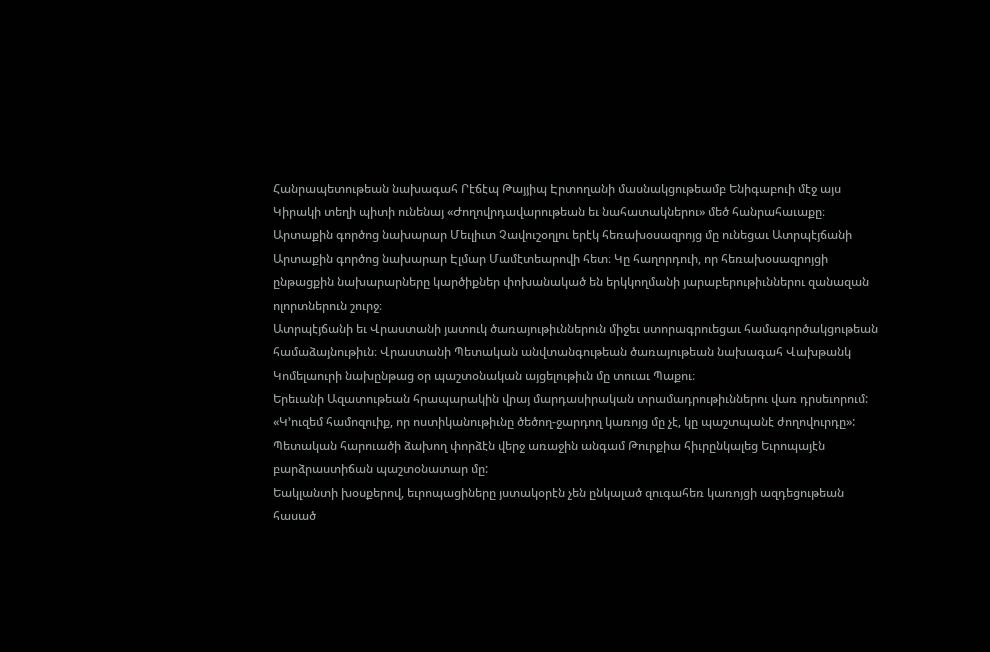Հանրապետութեան նախագահ Րէճէպ Թայյիպ Էրտողանի մասնակցութեամբ Ենիգաբուի մէջ այս Կիրակի տեղի պիտի ունենայ «Ժողովրդավարութեան եւ նահատակներու» մեծ հանրահաւաքը։
Արտաքին գործոց նախարար Մեւլիւտ Չավուշօղլու երէկ հեռախօսազրոյց մը ունեցաւ Ատրպէյճանի Արտաքին գործոց նախարար Էլմար Մամէտեարովի հետ։ Կը հաղորդուի, որ հեռախօսազրոյցի ընթացքին նախարարները կարծիքներ փոխանակած են երկկողմանի յարաբերութիւններու զանազան ոլորտներուն շուրջ։
Ատրպէյճանի եւ Վրաստանի յատուկ ծառայութիւններուն միջեւ ստորագրուեցաւ համագործակցութեան համաձայնութիւն։ Վրաստանի Պետական անվտանգութեան ծառայութեան նախագահ Վախթանկ Կոմելաուրի նախընթաց օր պաշտօնական այցելութիւն մը տուաւ Պաքու։
Երեւանի Ազատութեան հրապարակին վրայ մարդասիրական տրամադրութիւններու վառ դրսեւորում:
«Կ՚ուզեմ համոզուիք, որ ոստիկանութիւնը ծեծող-ջարդող կառոյց մը չէ, կը պաշտպանէ ժողովուրդը»:
Պետական հարուածի ձախող փորձէն վերջ առաջին անգամ Թուրքիա հիւրընկալեց Եւրոպայէն բարձրաստիճան պաշտօնատար մը:
Եակլանտի խօսքերով, եւրոպացիները յստակօրէն չեն ընկալած զուգահեռ կառոյցի ազդեցութեան հասած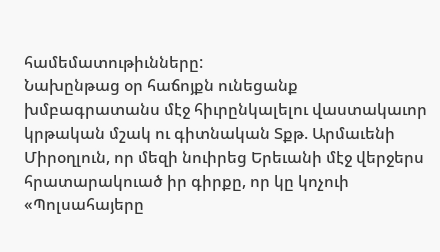համեմատութիւնները:
Նախընթաց օր հաճոյքն ունեցանք խմբագրատանս մէջ հիւրընկալելու վաստակաւոր կրթական մշակ ու գիտնական Տքթ. Արմաւենի Միրօղլուն, որ մեզի նուիրեց Երեւանի մէջ վերջերս հրատարակուած իր գիրքը, որ կը կոչուի «Պոլսահայերը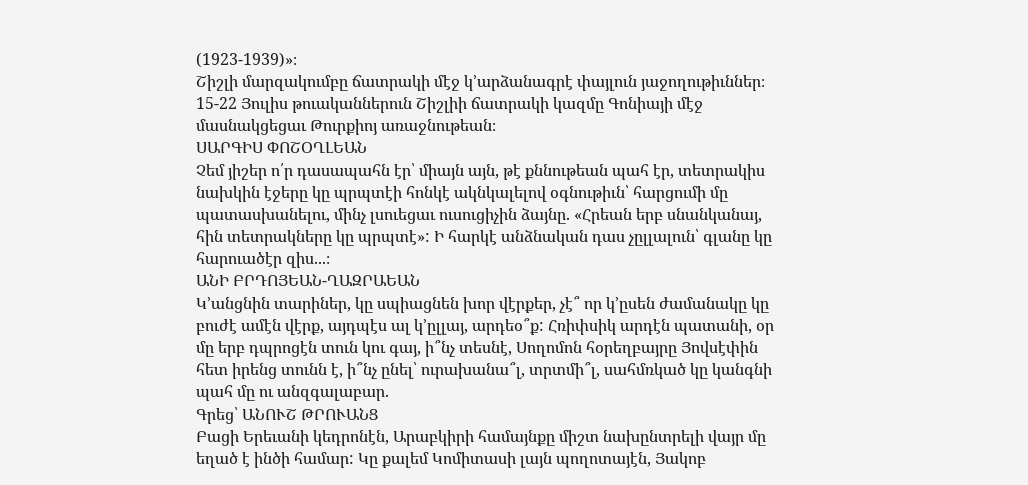(1923-1939)»։
Շիշլի մարզակումբը ճատրակի մէջ կ՚արձանագրէ փայլուն յաջողութիւններ։ 15-22 Յուլիս թուականներուն Շիշլիի ճատրակի կազմը Գոնիայի մէջ մասնակցեցաւ Թուրքիոյ առաջնութեան։
ՍԱՐԳԻՍ ՓՈՇՕՂԼԵԱՆ
Չեմ յիշեր ո՛ր դասապահն էր՝ միայն այն, թէ քննութեան պահ էր, տետրակիս նախկին էջերը կը պրպտէի հոնկէ ակնկալելով օգնութիւն՝ հարցումի մը պատասխանելու, մինչ լսուեցաւ ուսուցիչին ձայնը. «Հրեան երբ սնանկանայ, հին տետրակները կը պրպտէ»: Ի հարկէ անձնական դաս չըլլալուն՝ գլանը կը հարուածէր զիս...։
ԱՆԻ ԲՐԴՈՅԵԱՆ-ՂԱԶՐԱԵԱՆ
Կ՚անցնին տարիներ, կը սպիացնեն խոր վէրքեր, չէ՞ որ կ՚ըսեն ժամանակը կը բուժէ ամէն վէրք, այդպէս ալ կ՚ըլլայ, արդեօ՞ք: Հռիփսիկ արդէն պատանի, օր մը երբ դպրոցէն տուն կու գայ, ի՞նչ տեսնէ, Սողոմոն հօրեղբայրը Յովսէփին հետ իրենց տունն է, ի՞նչ ընել՝ ուրախանա՞լ, տրտմի՞լ, սահմռկած կը կանգնի պահ մը ու անզգալաբար.
Գրեց՝ ԱՆՈՒՇ ԹՐՈՒԱՆՑ
Բացի Երեւանի կեդրոնէն, Արաբկիրի համայնքը միշտ նախընտրելի վայր մը եղած է ինծի համար: Կը քալեմ Կոմիտասի լայն պողոտայէն, Յակոբ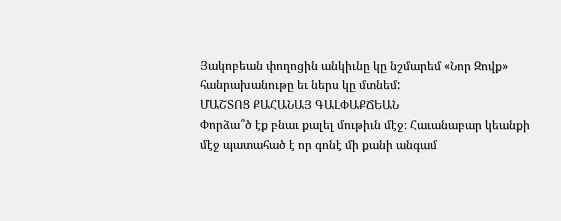Յակոբեան փողոցին անկիւնը կը նշմարեմ «Նոր Զովք» հանրախանութը եւ ներս կը մտնեմ:
ՄԱՇՏՈՑ ՔԱՀԱՆԱՅ ԳԱԼՓԱՔՃԵԱՆ
Փորձա՞ծ էք բնաւ քալել մութիւն մէջ։ Հաւանաբար կեանքի մէջ պատահած է որ գոնէ մի քանի անգամ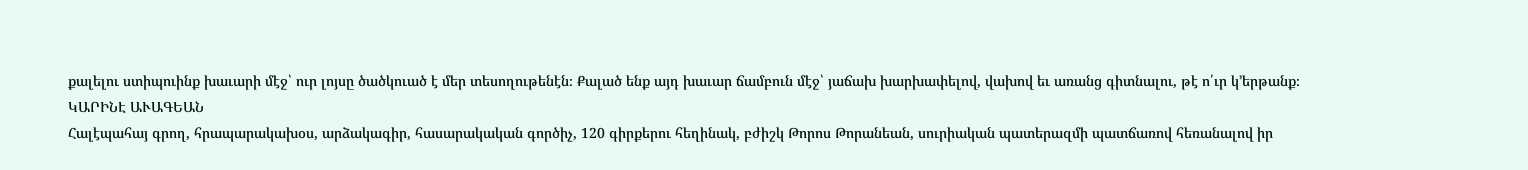քալելու ստիպուինք խաւարի մէջ՝ ուր լոյսը ծածկուած է մեր տեսողութենէն։ Քալած ենք այդ խաւար ճամբուն մէջ՝ յաճախ խարխափելով, վախով եւ առանց գիտնալու, թէ ո՛ւր կ՚երթանք։
ԿԱՐԻՆԷ ԱՒԱԳԵԱՆ
Հալէպահայ գրող, հրապարակախօս, արձակագիր, հասարակական գործիչ, 120 գիրքերու հեղինակ, բժիշկ Թորոս Թորանեան, սուրիական պատերազմի պատճառով հեռանալով իր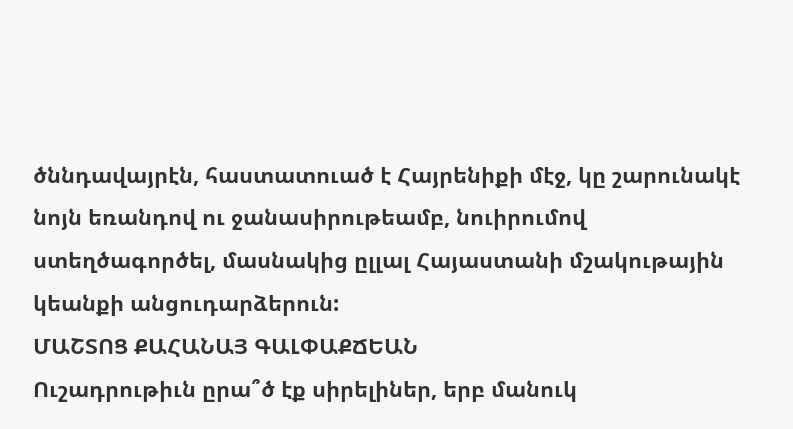ծննդավայրէն, հաստատուած է Հայրենիքի մէջ, կը շարունակէ նոյն եռանդով ու ջանասիրութեամբ, նուիրումով ստեղծագործել, մասնակից ըլլալ Հայաստանի մշակութային կեանքի անցուդարձերուն:
ՄԱՇՏՈՑ ՔԱՀԱՆԱՅ ԳԱԼՓԱՔՃԵԱՆ
Ուշադրութիւն ըրա՞ծ էք սիրելիներ, երբ մանուկ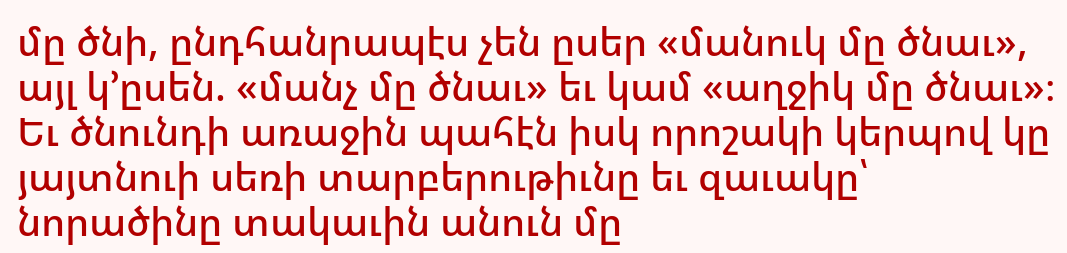մը ծնի, ընդհանրապէս չեն ըսեր «մանուկ մը ծնաւ», այլ կ՚ըսեն. «մանչ մը ծնաւ» եւ կամ «աղջիկ մը ծնաւ»։ Եւ ծնունդի առաջին պահէն իսկ որոշակի կերպով կը յայտնուի սեռի տարբերութիւնը եւ զաւակը՝ նորածինը տակաւին անուն մը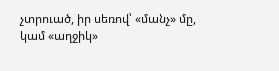չտրուած, իր սեռով՝ «մանչ» մը, կամ «աղջիկ»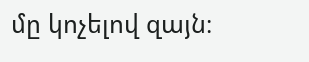մը կոչելով զայն։